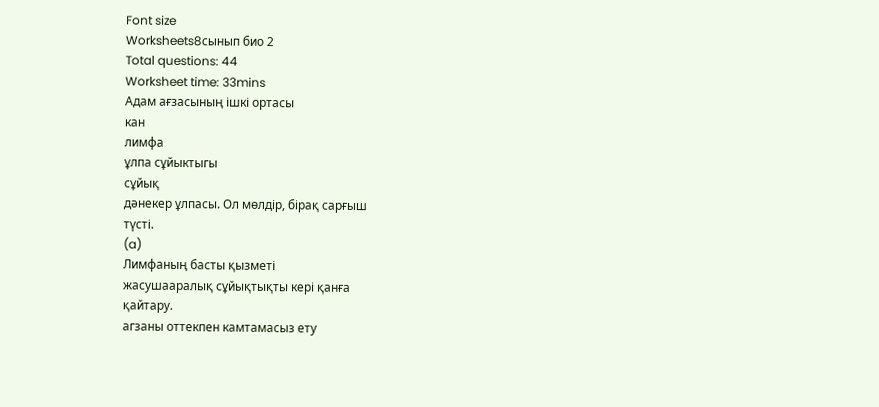Font size
Worksheets8сынып био 2
Total questions: 44
Worksheet time: 33mins
Адам ағзасының ішкі ортасы
кан
лимфа
ұлпа сұйыктыгы
сұйық
дәнекер ұлпасы. Ол мөлдір, бірақ сарғыш
түсті.
(a)
Лимфаның басты қызметі
жасушааралық сұйықтықты кері қанға
қайтару.
агзаны оттекпен камтамасыз ету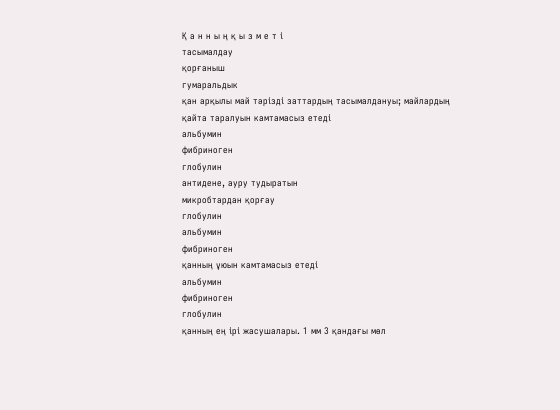Қ а н н ы ң қ ы з м е т і
тасымалдау
қорғаныш
гумаральдык
қан арқылы май тәрізді заттардың тасымалдануы; майлардың
қайта таралуын камтамасыз етеді
альбумин
фибриноген
глобулин
антидене, ауру тудыратын
микробтардан қорғау
глобулин
альбумин
фибриноген
қанның ұюын камтамасыз етеді
альбумин
фибриноген
глобулин
қанның ең ірі жасушалары. 1 мм 3 қандағы мөл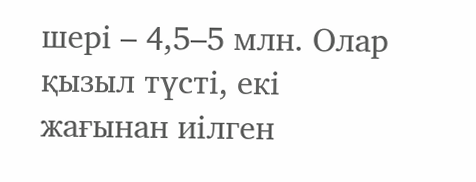шері – 4,5–5 млн. Олар қызыл түсті, екі жағынан иілген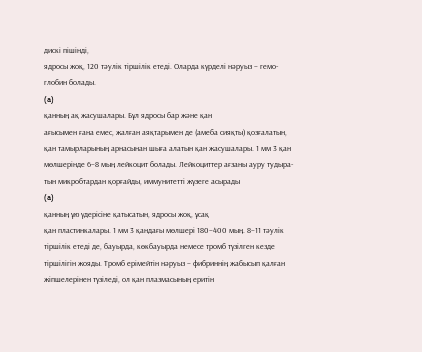дискі пішінді,
ядросы жоқ, 120 тәулік тіршілік етеді. Оларда күрделі нәруыз – гемо-
глобин болады.
(a)
қанның ақ жасушалары. Бұл ядросы бар және қан
ағысымен ғана емес, жалған аяқтарымен де (амеба сияқты) қозғалатын,
қан тамырларының арнасынан шыға алатын қан жасушалары. 1 мм 3 қан
мөлшерінде 6–8 мың лейкоцит болады. Лейкоциттер ағзаны ауру тудыра-
тын микробтардан қорғайды, иммунитетті жүзеге асырады
(a)
қанның ұю үдерісіне қатысатын, ядросы жоқ, ұсақ
қан пластинкалары. 1 мм 3 қандағы мөлшері 180–400 мың. 8–11 тәулік
тіршілік етеді де, бауырда, көкбауырда немесе тромб түзілген кезде
тіршілігін жояды. Тромб ерімейтін нәруыз – фибриннің жабысып қалған
жіпшелерінен түзіледі, ол қан плазмасының еритін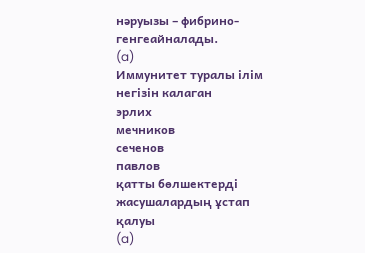нәруызы – фибрино-
генгеайналады.
(a)
Иммунитет туралы ілім негізін калаган
эрлих
мечников
сеченов
павлов
қатты бөлшектерді жасушалардың ұстап қалуы
(a)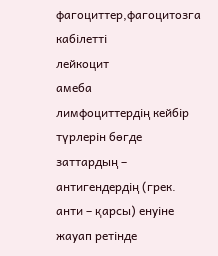фагоциттер,фагоцитозга кабілетті
лейкоцит
амеба
лимфоциттердің кейбір түрлерін бөгде заттардың –
антигендердің (грек. анти – қарсы) енуіне жауап ретінде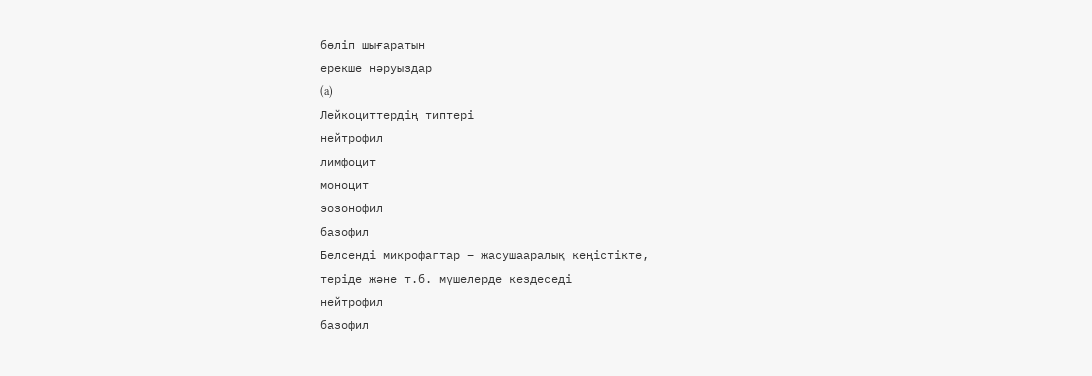бөліп шығаратын
ерекше нәруыздар
(a)
Лейкоциттердің типтері
нейтрофил
лимфоцит
моноцит
эозонофил
базофил
Белсенді микрофагтар – жасушааралық кеңістікте,
теріде және т.б. мүшелерде кездеседі
нейтрофил
базофил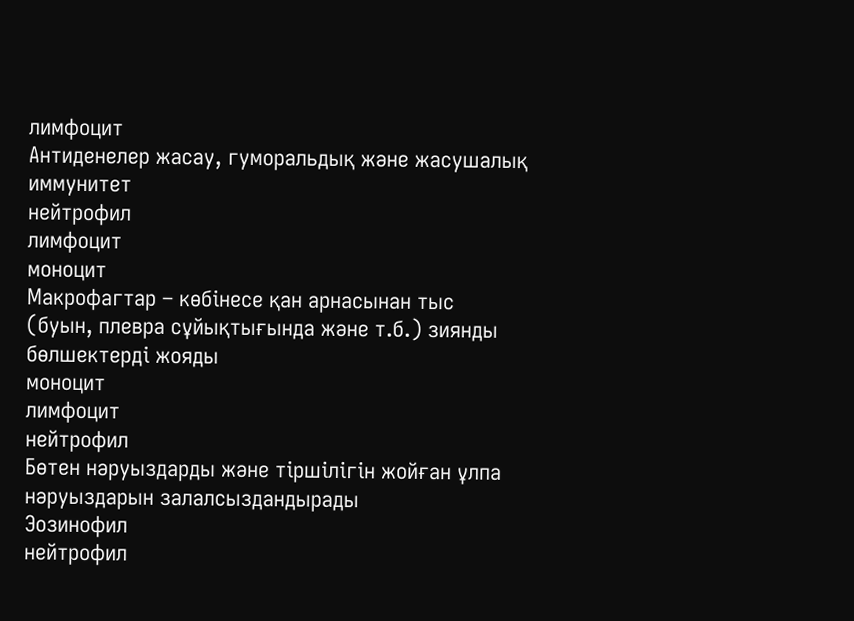лимфоцит
Антиденелер жасау, гуморальдық және жасушалық
иммунитет
нейтрофил
лимфоцит
моноцит
Макрофагтар – көбінесе қан арнасынан тыс
(буын, плевра сұйықтығында және т.б.) зиянды
бөлшектерді жояды
моноцит
лимфоцит
нейтрофил
Бөтен нәруыздарды және тіршілігін жойған ұлпа
нәруыздарын залалсыздандырады
Эозинофил
нейтрофил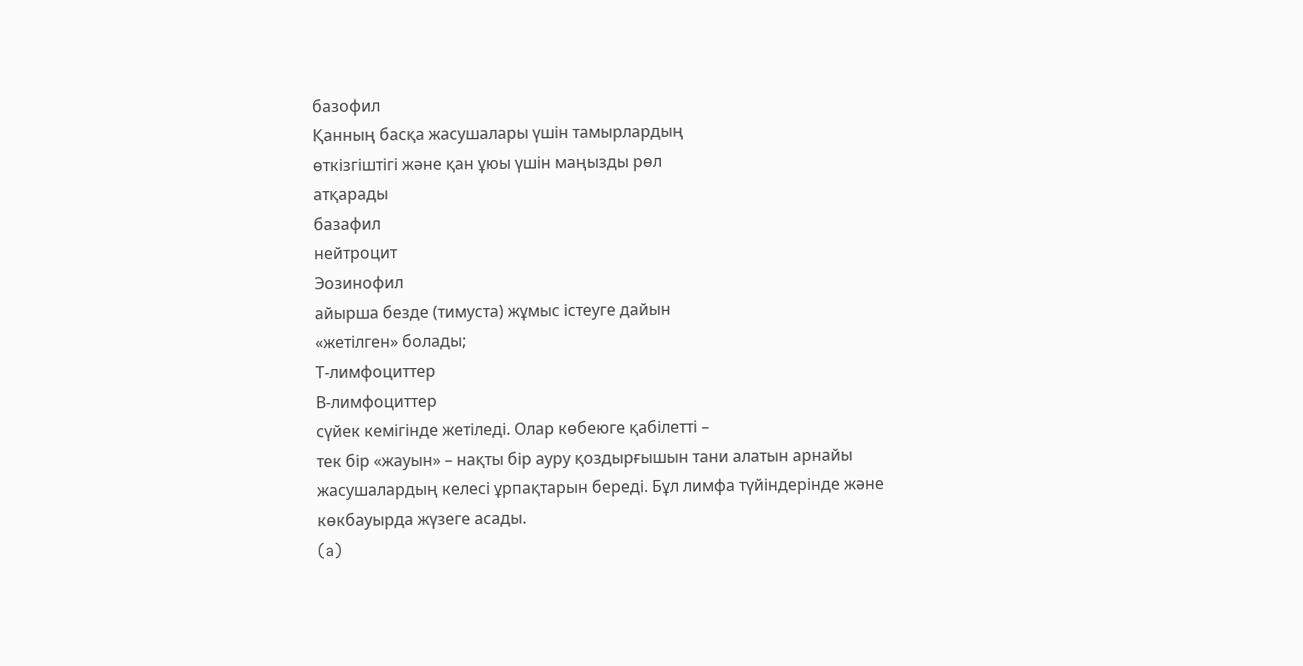базофил
Қанның басқа жасушалары үшін тамырлардың
өткізгіштігі және қан ұюы үшін маңызды рөл
атқарады
базафил
нейтроцит
Эозинофил
айырша безде (тимуста) жұмыс істеуге дайын
«жетілген» болады;
Т-лимфоциттер
В-лимфоциттер
сүйек кемігінде жетіледі. Олар көбеюге қабілетті –
тек бір «жауын» – нақты бір ауру қоздырғышын тани алатын арнайы
жасушалардың келесі ұрпақтарын береді. Бұл лимфа түйіндерінде және
көкбауырда жүзеге асады.
(a)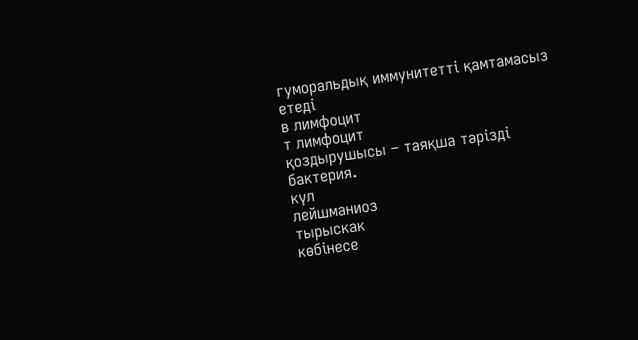гуморальдық иммунитетті қамтамасыз етеді
в лимфоцит
т лимфоцит
қоздырушысы – таяқша тәрізді бактерия.
күл
лейшманиоз
тырыскак
көбінесе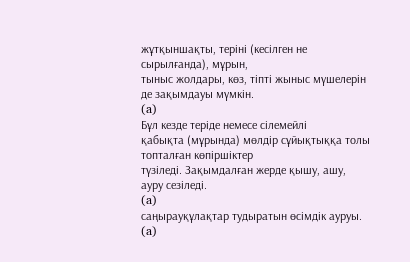жұтқыншақты, теріні (кесілген не сырылғанда), мұрын,
тыныс жолдары, көз, тіпті жыныс мүшелерін де зақымдауы мүмкін.
(a)
Бұл кезде теріде немесе сілемейлі
қабықта (мұрында) мөлдір сұйықтыққа толы топталған көпіршіктер
түзіледі. Зақымдалған жерде қышу, ашу, ауру сезіледі.
(a)
саңырауқұлақтар тудыратын өсімдік ауруы.
(a)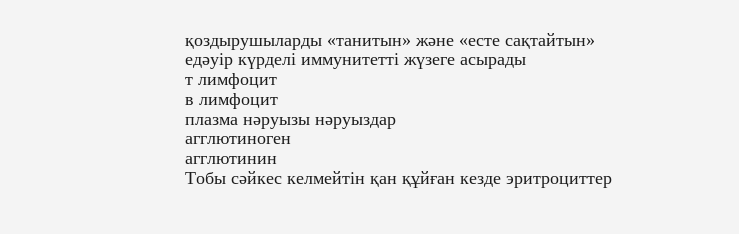қоздырушыларды «танитын» және «есте сақтайтын»
едәуір күрделі иммунитетті жүзеге асырады
т лимфоцит
в лимфоцит
плазма нәруызы нәруыздар
агглютиноген
агглютинин
Тобы сәйкес келмейтін қан құйған кезде эритроциттер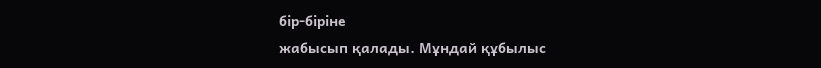бір-біріне
жабысып қалады. Мұндай құбылыс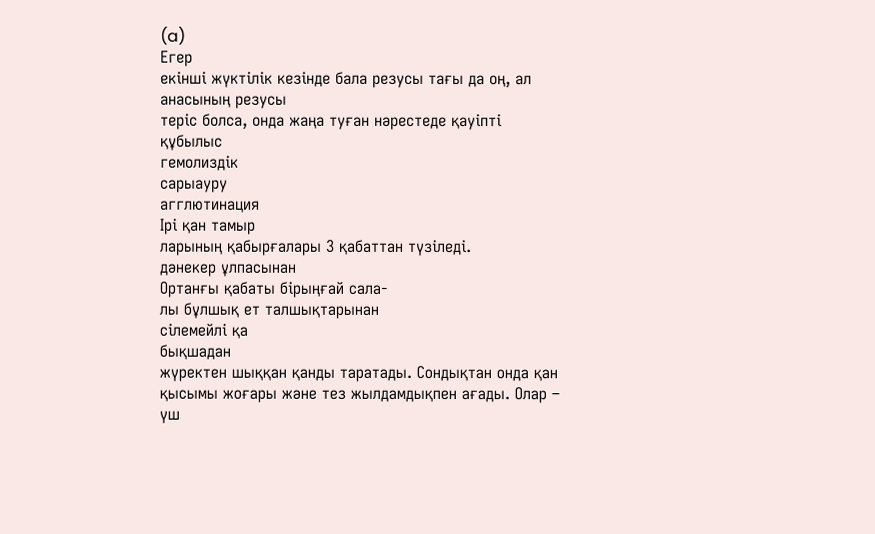(a)
Егер
екінші жүктілік кезінде бала резусы тағы да оң, ал анасының резусы
теріс болса, онда жаңа туған нәрестеде қауіпті құбылыс
гемолиздік
сарыауру
агглютинация
Ірі қан тамыр
ларының қабырғалары 3 қабаттан түзіледі.
дәнекер ұлпасынан
Ортанғы қабаты бірыңғай сала-
лы бұлшық ет талшықтарынан
сілемейлі қа
бықшадан
жүректен шыққан қанды таратады. Сондықтан онда қан
қысымы жоғары және тез жылдамдықпен ағады. Олар – үш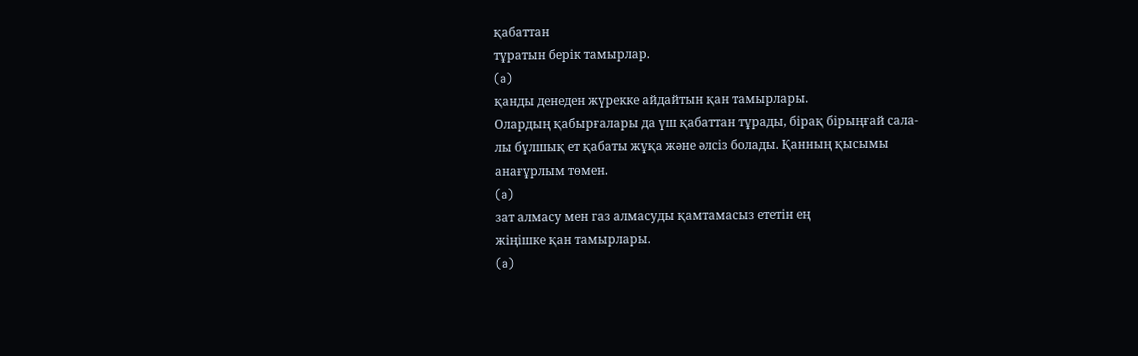қабаттан
тұратын берік тамырлар.
(a)
қанды денеден жүрекке айдайтын қан тамырлары.
Олардың қабырғалары да үш қабаттан тұрады, бірақ бірыңғай сала-
лы бұлшық ет қабаты жұқа және әлсіз болады. Қанның қысымы
анағұрлым төмен.
(a)
зат алмасу мен газ алмасуды қамтамасыз ететін ең
жіңішке қан тамырлары.
(a)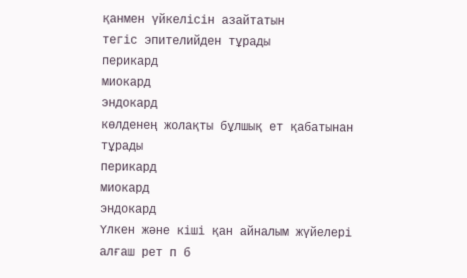қанмен үйкелісін азайтатын
тегіс эпителийден тұрады
перикард
миокард
эндокард
көлденең жолақты бұлшық ет қабатынан
тұрады
перикард
миокард
эндокард
Үлкен және кіші қан айналым жүйелері алғаш рет п б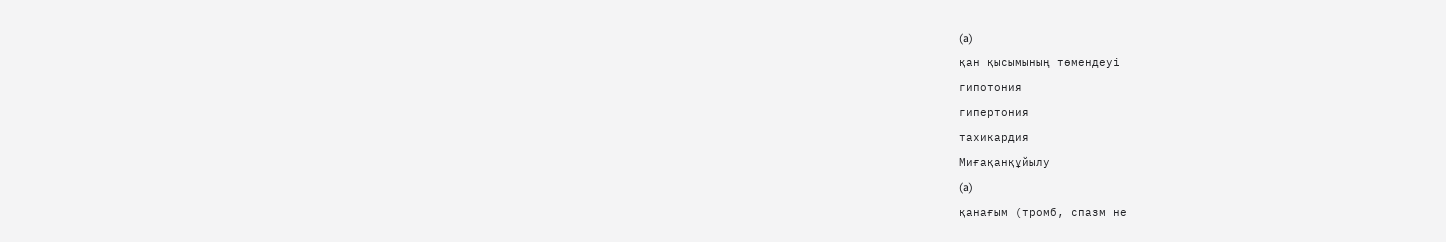(a)
қан қысымының төмендеуі
гипотония
гипертония
тахикардия
Миғақанқұйылу
(a)
қанағым (тромб, спазм не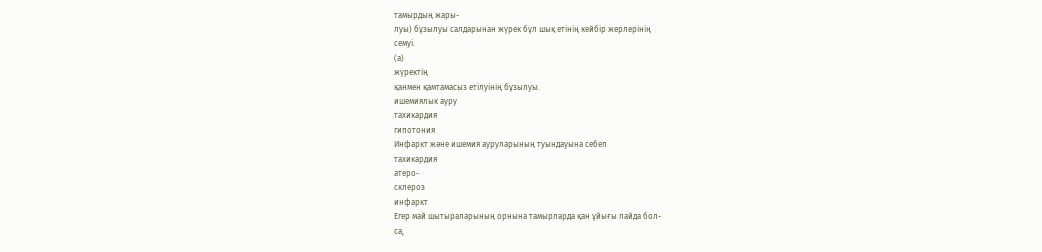тамырдың жары-
луы) бұзылуы салдарынан жүрек бұл шық етінің кейбір жерлерінің
семуі.
(a)
жүректің
қанмен қамтамасыз етілуінің бұзылуы.
ишемиялык ауру
тахикардия
гипотония
Инфаркт және ишемия ауруларының туындауына себеп
тахикардия
атеро-
склероз
инфаркт
Егер май шытыраларының орнына тамырларда қан ұйығы пайда бол-
са,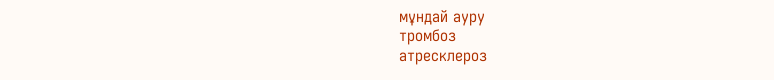мұндай ауру
тромбоз
атресклероз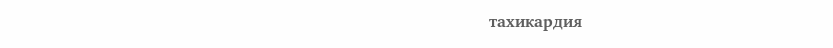тахикардия